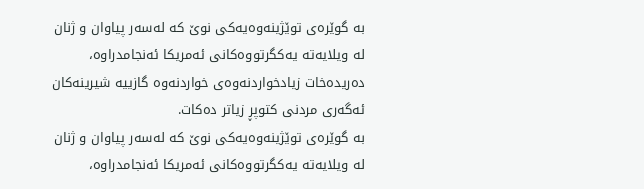بە گوێرەی توێژینەوەیەکی نوێ کە لەسەر پیاوان و ژنان لە ویلایەتە یەکگرتووەکانی ئەمریکا ئەنجامدراوە، دەریدەخات زیادخواردنەوەی خواردنەوە گازییە شیرینەکان ئەگەری مردنی کتوپڕ زیاتر دەکات.
بە گوێرەی توێژینەوەیەکی نوێ کە لەسەر پیاوان و ژنان لە ویلایەتە یەکگرتووەکانی ئەمریکا ئەنجامدراوە،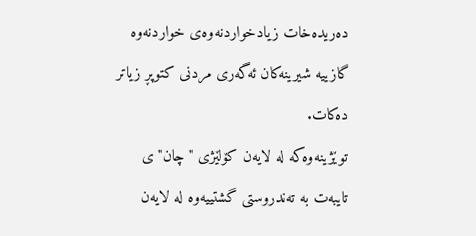دەریدەخات زیادخواردنەوەی خواردنەوە گازییە شیرینەکان ئەگەری مردنی کتوپڕ زیاتر دەکات.
توێژینەوەکە لە لایەن کۆلێژی "چان"ی تایبەت بە تەندروستی گشتییەوە لە لایەن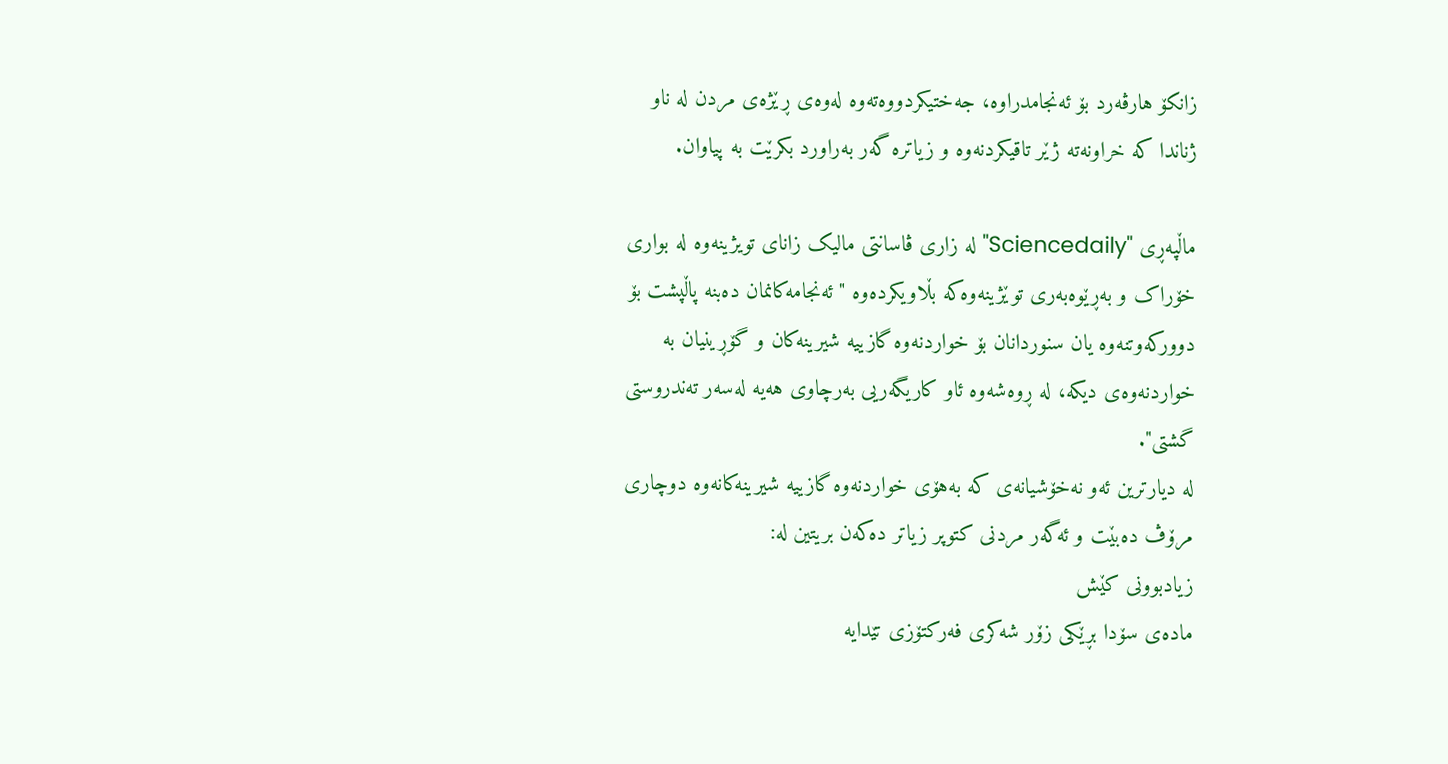زانکۆ هارڤەرد بۆ ئەنجامدراوە، جەختیکردووەتەوە لەوەی ڕێژەی مردن لە ناو ژناندا کە خراونەتە ژێر تاقیکردنەوە و زیاترە گەر بەراورد بکرێت بە پیاوان.

ماڵپەڕی "Sciencedaily" لە زاری ڤاسانتی مالیک زانای تویژینەوە لە بواری خۆراک و بەڕێوەبەری توێژینەوەکە بڵاویکردەوە "ئەنجامەکانمان دەبنە پاڵپشت بۆ دوورکەوتنەوە یان سنوردانان بۆ خواردنەوە گازییە شیرینەکان و گۆڕینیان بە خواردنەوەی دیکە، لە ڕوەشەوە ئاو کاریگەریی بەرچاوی هەیە لەسەر تەندروستی گشتی".
لە دیارترین ئەو نەخۆشیانەی کە بەهۆی خواردنەوە گازییە شیرینەکانەوە دوچاری مرۆڤ دەبێت و ئەگەر مردنی کتوپر زیاتر دەکەن بریتین لە:
زیادبوونی کێش
مادەی سۆدا بڕێکی زۆر شەکری فەرکتۆزی تێدایە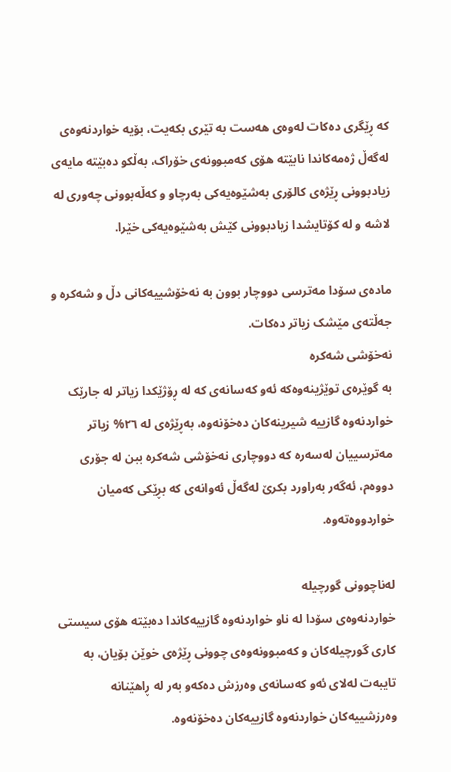کە ڕێگری دەکات لەوەی هەست بە تێری بکەیت، بۆیە خواردنەوەی لەگەڵ ژەمەکاندا نابێتە هۆی کەمبوونەی خۆراک، بەڵکو دەبێتە مایەی زیادبوونی ڕێژەی کالۆری بەشێوەیەکی بەرچاو و کەڵەبوونی چەوری لە لاشە و لە کۆتایشدا زیادبوونی کێش بەشێوەیەکی خێرا.

مادەی سۆدا مەترسی دووچار بوون بە نەخۆشییەکانی دڵ و شەکرە و جەڵتەی مێشک زیاتر دەکات.
نەخۆشی شەکرە
بە گوێرەی توێژینەوەکە ئەو کەسانەی کە لە ڕۆژێکدا زیاتر لە جارێک خواردنەوە گازییە شیرینەکان دەخۆنەوە، بەڕێژەی لە ٢٦% زیاتر مەترسییان لەسەرە کە دووچاری نەخۆشی شەکرە ببن لە جۆری دووەم، ئەگەر بەراورد بکرێ لەگەڵ ئەوانەی کە بڕێکی کەمیان خواردووەتەوە.

لەناچوونی گورچیلە
خواردنەوەی سۆدا لە ناو خواردنەوە گازییەکاندا دەبێتە هۆی سیستی کاری گورچیلەکان و کەمبوونەوەی چوونی ڕێژەی خوێن بۆیان، بە تایبەت لەلای ئەو کەسانەی وەرزش دەکەو بەر لە ڕاهێنانە وەرزشییەکان خواردنەوە گازییەکان دەخۆنەوە.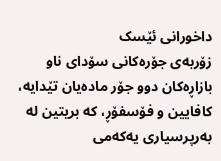داخورانی ئێسک
زۆربەی جۆرەکانی سۆدای ناو بازاڕەکان دوو جۆر مادەیان تێدایە، کافایین و فۆسفۆڕ، کە بریتین لە بەرپرسیاری یەکەمی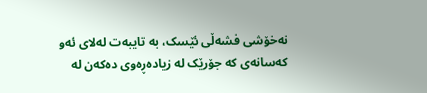نەخۆشی فشەڵی ئێسک، بە تایبەت لەلای ئەو کەسانەی کە جۆرێک لە زیادەڕەوی دەکەن لە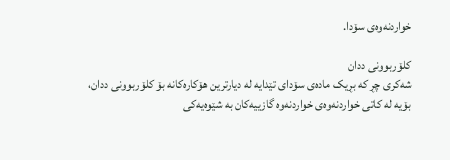خواردنەوەی سۆدا.

کلۆربوونی ددان
شەکری چڕ کە بڕیک مادەی سۆدای تێدایە لە دیارترین هۆکارەکانە بۆ کلۆربوونی ددان، بۆیە لە کاتی خواردنەوەی خواردنەوە گازییەکان بە شێوەیەکی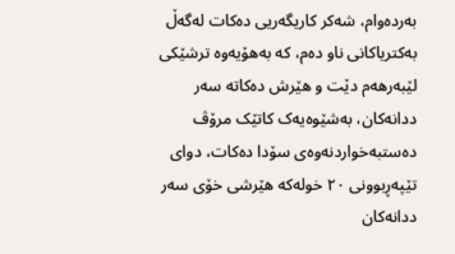بەردەوام، شەکر کاریگەریی دەکات لەگەڵ بەکتریاکانی ناو دەم، کە بەهۆیەوە ترشێکی لێبەرهەم دێت و هێرش دەکاتە سەر ددانەکان، بەشێوەیەک کاتێک مرۆڤ دەستبەخواردنەوەی سۆدا دەکات، دوای تێپەڕبوونی ٢٠ خولەکە هێرشی خۆی سەر ددانەکان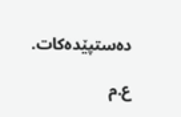دەستپێدەکات.

ع.م